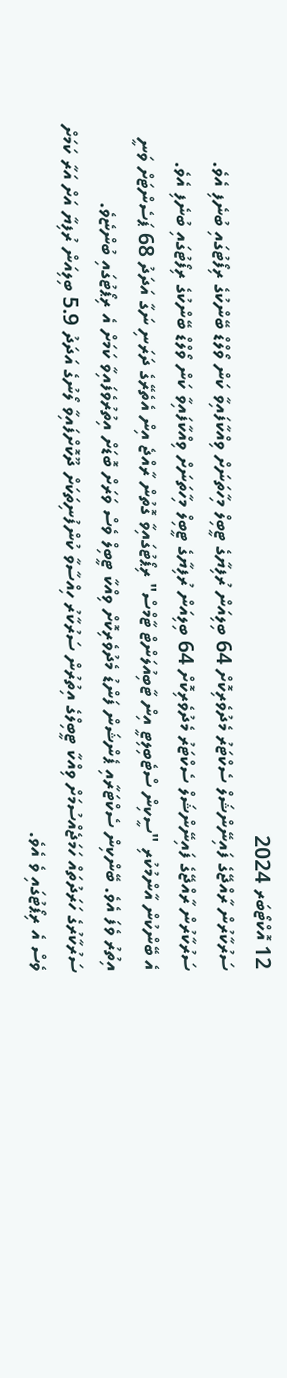12 އޮކްޓޯބަރ 2024
ސަރުކާރުން ރާއްޖޭގެ ފައިނޭންޝަލް ސެކްޓަރު މެދުވެރިކޮށް 64 ބިލިއަން ރުފިޔާގެ ޓީބިލް މިހާތަނަށް ވިއްކާފައިވާ ކަން ވޯލްޑް ބޭންކުގެ ރިފޯޓުގައި ބުނެފި އެވެ.
ސަރުކާރުން ރާއްޖޭގެ ފައިނޭންޝަލް ސެކްޓަރު މެދުވެރިކޮށް 64 ބިލިއަން ރުފިޔާގެ ޓީބިލް މިހާތަނަށް ވިއްކާފައިވާ ކަން ވޯލްޑް ބޭންކުގެ ރިފޯޓުގައި ބުނެފި އެވެ.
އެ ބޭންކުން އާންމުކުރި "ސީކިން ސްޓެބިލިޓީ އިން ޓާބިއުލަންޓް ޓާމްސް" ރިޕޯޓުގައިވާ ގޮތުން ރާއްޖެ އިން އެތެރޭގެ ދަރަނި ނަގާ އަދަދު 68 ޕަސެންޓަށް ވަނީ އިތުރު ވެފަ އެވެ. ބޭންކިން ސެކްޓަރާއި ޕެންޝަން ފަންޑު މެދުވެރިކޮށް ވިއްކާ ޓީބިލް ވެސް ވަރަށް ބޮޑަށް އިތުރުވެފައިވާ ކަމަށް އެ ރިޕޯޓުގައި ބުންޏެވެ.
ސަރުކާރުގެ ހަރަދުތައް ހަމަޖެއްސުމަށް ވިއްކާ ޓީބިލްގެ އިތުރުން ސަރުކާރު ހިއްސާވާ ކުންފުނިތަކަށް ދޫކޮށްފައިވާ ލޯނުގެ އަދަދު 5.9 ބިލިއަން ރުފިޔާ އަށް އަރާ ކަމަށް ވެސް އެ ރިޕޯޓުގައި ވެ އެވެ.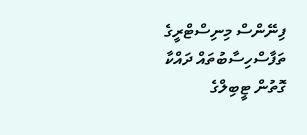ފިނޭންސް މިނިސްޓްރީގެ ތަފާސްހިސާބުތައް ދައްކާ ގޮތުން ޓީބިލްގެ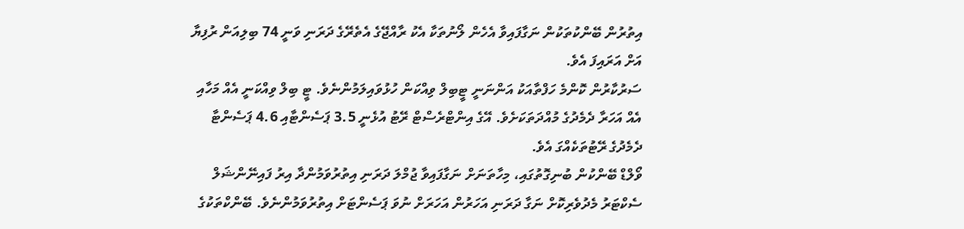އިތުރުން ބޭންކުތަކުން ނަގާފައިވާ އެހެން ލޯނުތަކާ އެކު ރާއްޖޭގެ އެތެރޭގެ ދަރަނި ވަނީ 74 ބިލިއަން ރުފިޔާ އަށް އަރައިފަ އެވެ.
ސަރުކާރުން ކޮންމެ ހަފްތާއަކު އަންނަނީ ޓީބިލް ވިއްކަން ހުޅުވައިލަމުންނެވެ. ޓީ ބިލް ވިއްކަނީ އެއް މަހާއި އެއް އަހަރާ ދެމެދުގެ މުއްދަތަކަށެވެ. އޭގެ އިންޓްރެސްޓް ރޭޓު އުޅެނީ 3.5 ޕަސެންޓާއި 4.6 ޕަސެންޓާ ދެމެދުގެ ރޭޓުތަކެއްގަ އެވެ.
ވޯލްޑް ބޭންކުން ބުނިގޮތުގައި، މިހާތަނަށް ނަގާފައިވާ ޖުމްލަ ދަރަނި އިތުރުވަމުންދާ އިރު ފައިނޭންޝަލް ސެކްޓަރު މެދުވެރިކޮށް ނަގާ ދަރަނި އަހަރުން އަހަރަށް ނުވަ ޕަސެންޓަށް އިތުރުވަމުންނެވެ. ބޭންކްތަކުގެ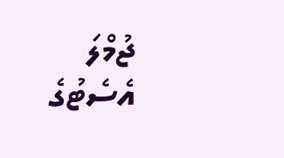ޖުމްލަ އެސެޓުގެ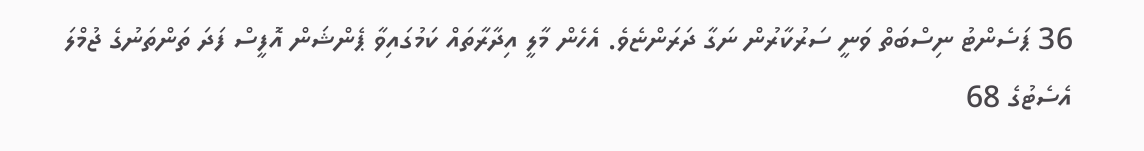36 ޕަސެންޓު ނިސްބަތް ވަނީ ސަރުކާރުން ނަގާ ދަރަންޏެވެ. އެހެން މާލީ އިދާރާތައް ކަމުގައިވާ ޕެންޝަން އޮފީސް ފަދަ ތަންތަނުގެ ޖުމްލަ އެސެޓުގެ 68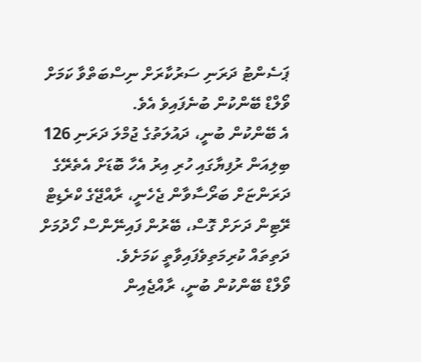ޕަސެންޓު ދަރަނި ސަރުކާރަށް ނިސްބަތްވާ ކަމަށް ވޯލްޑް ބޭންކުން ބުނެފައިވެ އެވެ.
އެ ބޭންކުން ބުނީ، ދައުލަތުގެ ޖުމްލަ ދަރަނި 126 ބިލިއަން ރުފިޔާގައި ހުރި އިރު އެހާ ބޮޑަށް އެތެރޭގެ ދަރަންޏަށް ބަރޯސާވާން ޖެހެނީ، ރާއްޖޭގެ ކްރެޑިޓް ރޭޓިން ދަށަށް ގޮސް، ބޭރުން ފައިނޭންސް ހޯދުމަށް ދަތިތައް ކުރިމަތިވެފައިވާތީ ކަމަށެވެ.
ވޯލްޑް ބޭންކުން ބުނީ، ރާއްޖެއިން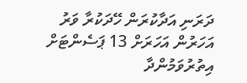ދަރަނި އަދާކުރަން ހޭދަކުރާ ވަރު އަހަރުން އަހަރަށް 13 ޕަސެންޓަށް އިތުރުވަމުންދާ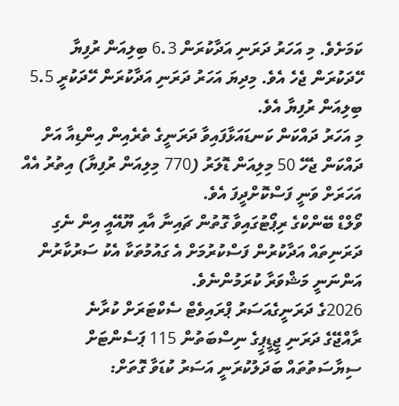ކަމަށެވެ. މި އަހަރު ދަރަނި އަދާކުރަން 6.3 ބިލިއަން ރުފިޔާ ހޭދަކުރަން ޖެހެ އެވެ. މިދިޔަ އަހަރު ދަރަނި އަދާކުރަން ހޭދަކުރީ 5.5 ބިލިއަން ރުފިޔާ އެވެ.
މި އަހަރު ދައްކަން ކަނޑައަޅާފައިވާ ދަރަނީގެ ތެރެއިން އިންޑިއާ އަށް ދައްކަން ޖެހޭ 50 މިލިއަން ޑޮލަރު (770 މިލިއަން ރުފިޔާ) އިތުރު އެއް އަހަރަށް ވަނީ ފަސްކޮށްދީފަ އެވެ.
ވޯލްޑް ބޭންކްގެ ރިޕޯޓުގައިވާ ގޮތުން ޗައިނާ އާއި ޔޫއޭއީ އިން ނެގި ދަރަނިތައް އަދާކުރުން ފަސްކުރުމަށް އެ ގައުމުތަކާ އެކު ސަރުކާރުން އަންނަނީ މަޝްވަރާ ކުރަމުންނެވެ.
2026ގެ ދަރަނީގެއަސަރު ޕްރައިވެޓް ސެކްޓަރަށް ކުރާނެ
ރާއްޖޭގެ ދަރަނި ޖީޑީޕީގެ ނިސްބަތުން 115 ޕަސެންޓަށް
ސިޔާސަތުތައް ބަދަލުކުރަނީ އަސަރު ކުޑަވާ ގޮތަށް: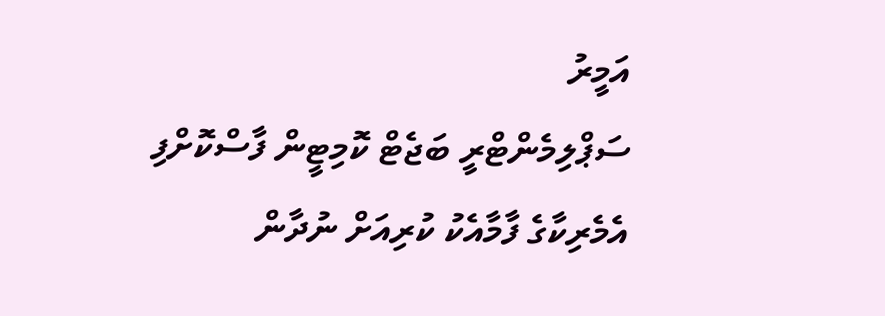އަމީރު
ސަޕްލިމެންޓްރީ ބަޖެޓް ކޮމިޓީން ފާސްކޮށްފި
އެމެރިކާގެ ފާމާއެކު ކުރިއަށް ނުދާން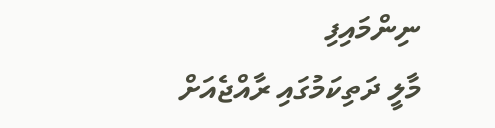ނިންމައިފި
މާލީ ދަތިކަމުގައި ރާއްޖެއަށް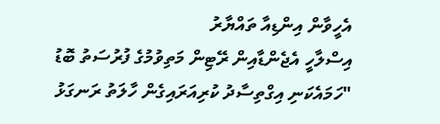އެހީވާން އިންޑިއާ ތައްޔާރު
އިސްލާހީ އެޖެންޑާއިން ރޭޓިން މަތިވުމުގެ ފުރުސަތު ބޮޑު
"ހަމައެކަނި އިގްތިސާދު ކުރިއަރައިގެން ހާލަތު ރަނގަޅު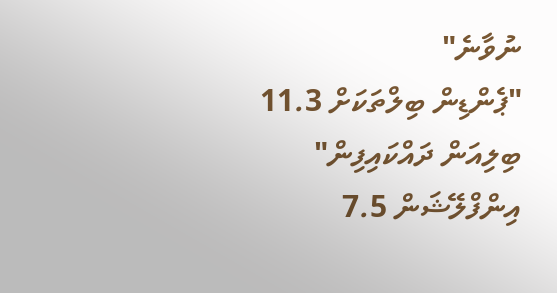ނުވާނެ"
"ޕެންޑިން ބިލްތަކަށް 11.3 ބިލިއަން ދައްކައިފިން"
އިންފްލޭޝަން 7.5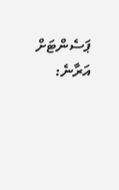ޕަސެންޓަށް އަރާނެ: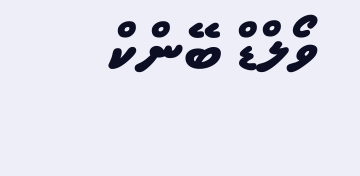ވޯލްޑް ބޭންކް